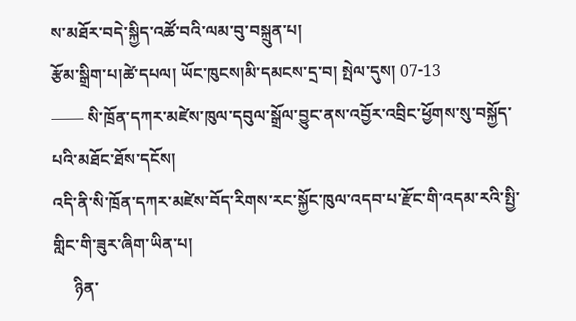ས་མཐོར་བདེ་སྐྱིད་འཚོ་བའི་ལམ་བུ་བསྐྲུན་པ།
རྩོམ་སྒྲིག་པ།ཚེ་དཔལ། ཡོང་ཁུངས།མི་དམངས་དྲ་བ། སྤེལ་དུས། 07-13
—— སི་ཁྲོན་དཀར་མཛེས་ཁུལ་དབུལ་སྒྲོལ་བྱུང་ནས་འབྱོར་འབྲིང་ཕྱོགས་སུ་བསྐྱོད་པའི་མཐོང་ཐོས་དངོས།
འདི་ནི་སི་ཁྲོན་དཀར་མཛེས་བོད་རིགས་རང་སྐྱོང་ཁུལ་འདབ་པ་རྫོང་གི་འདམ་རའི་སྤྱི་གླིང་གི་ཟུར་ཞིག་ཡིན་པ།
     ཉིན་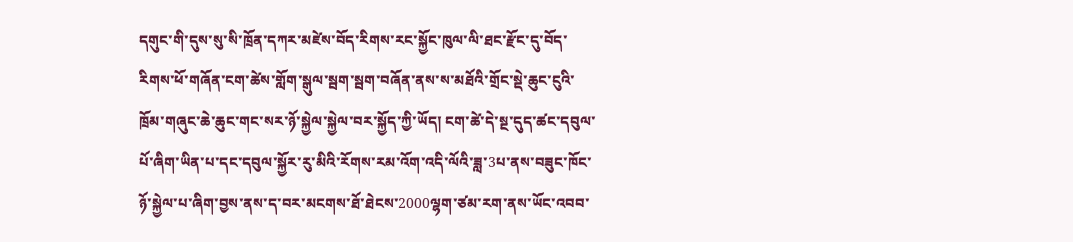དགུང་གི་དུས་སུ་སི་ཁྲོན་དཀར་མཛེས་བོད་རིགས་རང་སྐྱོང་ཁུལ་ལི་ཐང་རྫོང་དུ་བོད་རིགས་ཕོ་གཞོན་ངག་ཚེས་གློག་སྒུལ་སྦག་སྦག་བཞོན་ནས་ས་མཐོའི་གྲོང་སྡེ་ཆུང་ངུའི་ཁྲོམ་གཞུང་ཆེ་ཆུང་གང་སར་ཉོ་སྐྱེལ་སྐྱེལ་བར་སྐྱོད་ཀྱི་ཡོད། ངག་ཚེ་དེ་སྔ་དུད་ཚང་དབུལ་པོ་ཞིག་ཡིན་པ་དང་དབུལ་སྐྱོར་རུ་མིའི་རོགས་རམ་འོག་འདི་ལོའི་ཟླ་3པ་ནས་བཟུང་ཁོང་ཉོ་སྐྱེལ་པ་ཞིག་བྱས་ནས་ད་བར་མངགས་ཐོ་ཐེངས་2000ལྷག་ཙམ་རག་ནས་ཡོང་འབབ་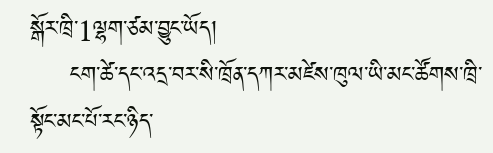སྒོར་ཁྲི་1ལྷག་ཙམ་བྱུང་ཡོད།
     ངག་ཚེ་དང་འདྲ་བར་སི་ཁྲོན་དཀར་མཛེས་ཁུལ་ཡི་མང་ཚོགས་ཁྲི་སྟོང་མང་པོ་རང་ཉིད་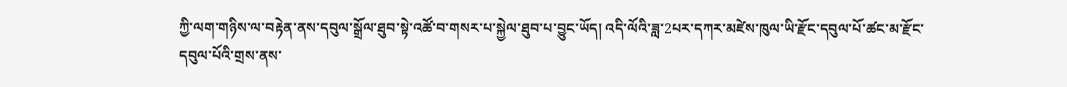ཀྱི་ལག་གཉིས་ལ་བརྟེན་ནས་དབུལ་སྒྲོལ་ཐུབ་སྟེ་འཚོ་བ་གསར་པ་སྐྱེལ་ཐུབ་པ་བྱུང་ཡོད། འདི་ལོའི་ཟླ་2པར་དཀར་མཛེས་ཁུལ་ཡི་རྫོང་དབུལ་པོ་ཚང་མ་རྫོང་དབུལ་པོའི་གྲས་ནས་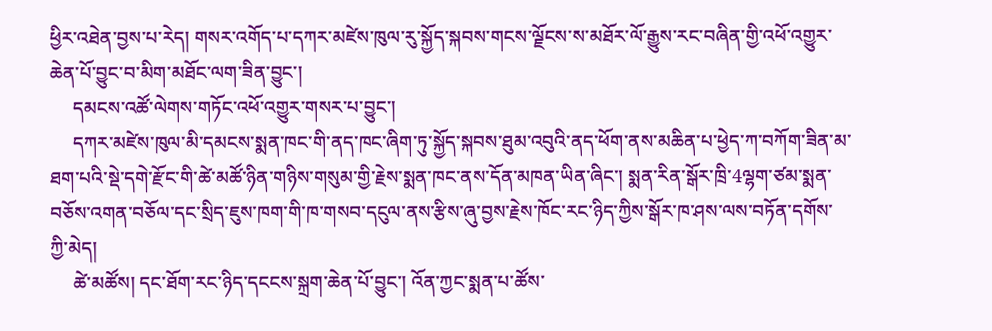ཕྱིར་འཐེན་བྱས་པ་རེད། གསར་འགོད་པ་དཀར་མཛེས་ཁུལ་རུ་སྐྱོད་སྐབས་གངས་ལྗོངས་ས་མཐོར་ལོ་རྒྱུས་རང་བཞིན་གྱི་འཕོ་འགྱུར་ཆེན་པོ་བྱུང་བ་མིག་མཐོང་ལག་ཟིན་བྱུང་།
     དམངས་འཚོ་ལེགས་གཏོང་འཕོ་འགྱུར་གསར་པ་བྱུང་།
     དཀར་མཛེས་ཁུལ་མི་དམངས་སྨན་ཁང་གི་ནད་ཁང་ཞིག་ཏུ་སྐྱོད་སྐབས་ཐུམ་འབུའི་ནད་ཕོག་ནས་མཆིན་པ་ཕྱེད་ཀ་བཀོག་ཟིན་མ་ཐག་པའི་སྡེ་དགེ་རྫོང་གི་ཚེ་མཚོ་ཉིན་གཉིས་གསུམ་གྱི་རྗེས་སྨན་ཁང་ནས་དོན་མཁན་ཡིན་ཞིང་། སྨན་རིན་སྒོར་ཁྲི་4ལྷག་ཙམ་སྨན་བཅོས་འགན་བཅོལ་དང་སྲིད་ཇུས་ཁག་གི་ཁ་གསབ་དངུལ་ནས་རྩིས་ཞུ་བྱས་རྗེས་ཁོང་རང་ཉིད་ཀྱིས་སྒོར་ཁ་ཤས་ལས་བཏོན་དགོས་ཀྱི་མེད།
     ཚེ་མཚོས། དང་ཐོག་རང་ཉིད་དངངས་སྐྲག་ཆེན་པོ་བྱུང་། འོན་ཀྱང་སྨན་པ་ཚོས་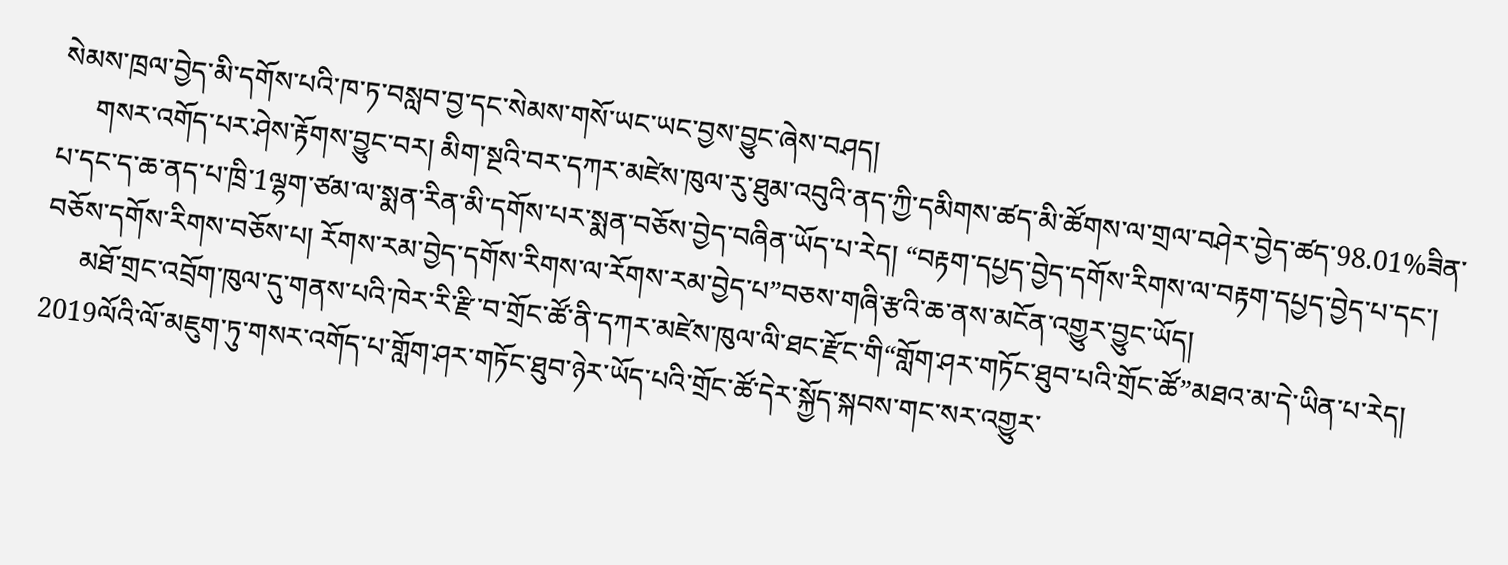སེམས་ཁྲལ་བྱེད་མི་དགོས་པའི་ཁ་ཏ་བསླབ་བྱ་དང་སེམས་གསོ་ཡང་ཡང་བྱས་བྱུང་ཞེས་བཤད།
     གསར་འགོད་པར་ཤེས་རྟོགས་བྱུང་བར། མིག་སྔའི་བར་དཀར་མཛེས་ཁུལ་རུ་ཐུམ་འབུའི་ནད་ཀྱི་དམིགས་ཚད་མི་ཚོགས་ལ་གྲལ་བཤེར་བྱེད་ཚད་98.01%ཟིན་པ་དང་ད་ཆ་ནད་པ་ཁྲི་1ལྷག་ཙམ་ལ་སྨན་རིན་མི་དགོས་པར་སྨན་བཅོས་བྱེད་བཞིན་ཡོད་པ་རེད། “བརྟག་དཔྱད་བྱེད་དགོས་རིགས་ལ་བརྟག་དཔྱད་བྱེད་པ་དང་། བཅོས་དགོས་རིགས་བཅོས་པ། རོགས་རམ་བྱེད་དགོས་རིགས་ལ་རོགས་རམ་བྱེད་པ”བཅས་གཞི་རྩའི་ཆ་ནས་མངོན་འགྱུར་བྱུང་ཡོད།
     མཐོ་གྲང་འབྲོག་ཁུལ་དུ་གནས་པའི་ཁེར་རི་རྫི་བ་གྲོང་ཚོ་ནི་དཀར་མཛེས་ཁུལ་ལི་ཐང་རྫོང་གི“གློག་ཤར་གཏོང་ཐུབ་པའི་གྲོང་ཚོ”མཐའ་མ་དེ་ཡིན་པ་རེད། 2019ལོའི་ལོ་མཇུག་ཏུ་གསར་འགོད་པ་གློག་ཤར་གཏོང་ཐུབ་ཉེར་ཡོད་པའི་གྲོང་ཚོ་དེར་སྐྱོད་སྐབས་གང་སར་འགྱུར་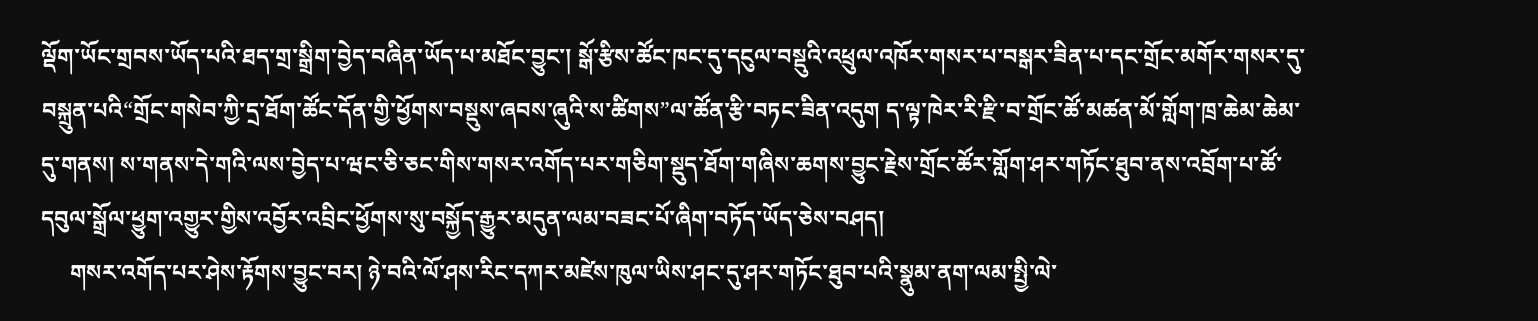ལྡོག་ཡོང་གྲབས་ཡོད་པའི་ཐད་གྲ་སྒྲིག་བྱེད་བཞིན་ཡོད་པ་མཐོང་བྱུང་། སྒོ་རྩིས་ཚོང་ཁང་དུ་དངུལ་བསྡུའི་འཕྲུལ་འཁོར་གསར་པ་བསྒར་ཟིན་པ་དང་གྲོང་མགོར་གསར་དུ་བསྐྲུན་པའི“གྲོང་གསེབ་ཀྱི་དྲ་ཐོག་ཚོང་དོན་གྱི་ཕྱོགས་བསྡུས་ཞབས་ཞུའི་ས་ཚིགས”ལ་ཚོན་རྩི་བཏང་ཟིན་འདུག ད་ལྟ་ཁེར་རི་རྫི་བ་གྲོང་ཚོ་མཚན་མོ་གློག་ཁྲ་ཆེམ་ཆེམ་དུ་གནས། ས་གནས་དེ་གའི་ལས་བྱེད་པ་ཝང་ཅི་ཅང་གིས་གསར་འགོད་པར་གཅིག་སྡུད་ཐོག་གཞིས་ཆགས་བྱུང་རྗེས་གྲོང་ཚོར་གློག་ཤར་གཏོང་ཐུབ་ནས་འབྲོག་པ་ཚོ་དབུལ་སྒྲོལ་ཕྱུག་འགྱུར་གྱིས་འབྱོར་འབྲིང་ཕྱོགས་སུ་བསྐྱོད་རྒྱུར་མདུན་ལམ་བཟང་པོ་ཞིག་བཏོད་ཡོད་ཅེས་བཤད།
     གསར་འགོད་པར་ཤེས་རྟོགས་བྱུང་བར། ཉེ་བའི་ལོ་ཤས་རིང་དཀར་མཛེས་ཁུལ་ཡིས་ཤང་དུ་ཤར་གཏོང་ཐུབ་པའི་སྣུམ་ནག་ལམ་སྤྱི་ལེ་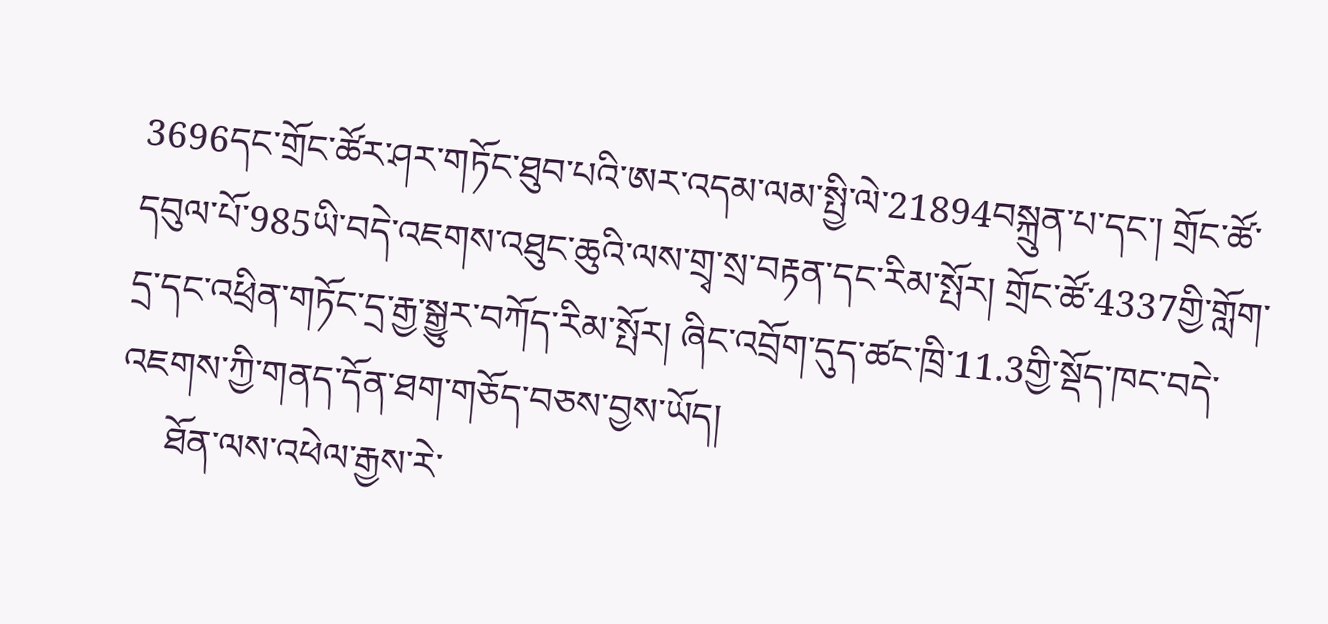3696དང་གྲོང་ཚོར་ཤར་གཏོང་ཐུབ་པའི་ཨར་འདམ་ལམ་སྤྱི་ལེ་21894བསྐྲུན་པ་དང་། གྲོང་ཚོ་དབུལ་པོ་985ཡི་བདེ་འཇགས་འཐུང་ཆུའི་ལས་གྲྭ་སྲ་བརྟན་དང་རིམ་སྤོར། གྲོང་ཚོ་4337གྱི་གློག་དྲ་དང་འཕྲིན་གཏོང་དྲ་རྒྱ་སྒྱུར་བཀོད་རིམ་སྤོར། ཞིང་འབྲོག་དུད་ཚང་ཁྲི་11.3གྱི་སྡོད་ཁང་བདེ་འཇགས་ཀྱི་གནད་དོན་ཐག་གཅོད་བཅས་བྱས་ཡོད།
     ཐོན་ལས་འཕེལ་རྒྱས་རེ་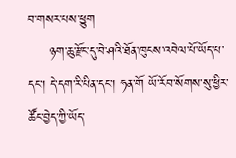བ་གསར་པས་ཕྱུག
     ཉག་ཆུ་རྫོང་དུ་བེ་ཤའི་ཐོན་ཁུངས་འབེལ་པོ་ཡོད་པ་དང་། དེ་དག་རི་པིན་དང་། ཧན་གོ ཡོ་རོབ་སོགས་སུ་ཕྱིར་ཚོང་བྱེད་ཀྱི་ཡོད་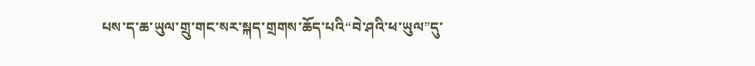པས་ད་ཆ་ཡུལ་གྲུ་གང་སར་སྐད་གྲགས་ཆོད་པའི“བེ་ཤའི་ཕ་ཡུལ”དུ་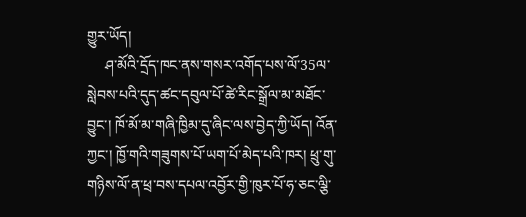གྱུར་ཡོད།
     ཤ་མོའི་དྲོད་ཁང་ནས་གསར་འགོད་པས་ལོ་35ལ་སླེབས་པའི་དུད་ཚང་དབུལ་པོ་ཚེ་རིང་སྒྲོལ་མ་མཐོང་བྱུང་། ཁོ་མོ་མ་གཞི་ཁྱིམ་དུ་ཞིང་ལས་བྱེད་ཀྱི་ཡོད། འོན་ཀྱང་། ཁྱོ་གའི་གཟུགས་པོ་ཡག་པོ་མེད་པའི་ཁར། ཕྲུ་གུ་གཉིས་ལོ་ན་ཕྲ་བས་དཔལ་འབྱོར་གྱི་ཁུར་པོ་ཧ་ཅང་ལྕི་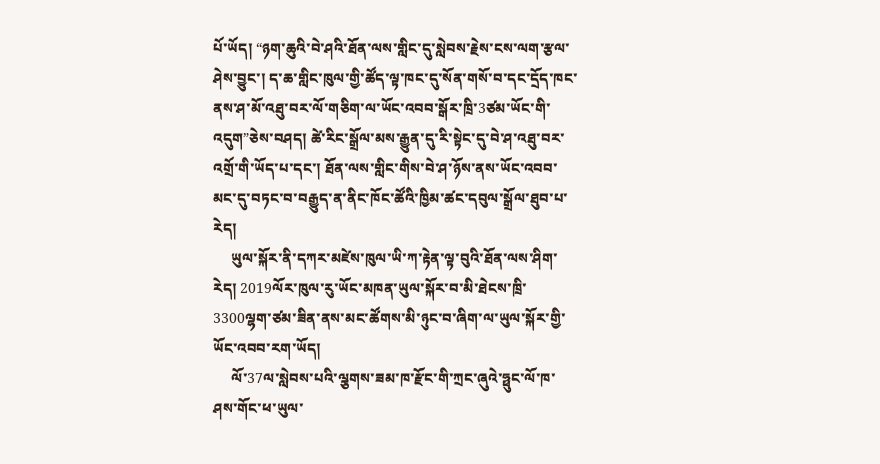པོ་ཡོད། “ཉག་ཆུའི་བེ་ཤའི་ཐོན་ལས་གླིང་དུ་སླེབས་རྗེས་ངས་ལག་རྩལ་ཤེས་བྱུང་། ད་ཆ་གླིང་ཁུལ་གྱི་ཚོད་ལྟ་ཁང་དུ་སོན་གསོ་བ་དང་དྲོད་ཁང་ནས་ཤ་མོ་འཐུ་བར་ལོ་གཅིག་ལ་ཡོང་འབབ་སྒོར་ཁྲི་3ཙམ་ཡོང་གི་འདུག”ཅེས་བཤད། ཚེ་རིང་སྒྲོལ་མས་རྒྱུན་དུ་རི་སྟེང་དུ་བེ་ཤ་འཐུ་བར་འགྲོ་གི་ཡོད་པ་དང་། ཐོན་ལས་གླིང་གིས་བེ་ཤ་ཉོས་ནས་ཡོང་འབབ་མང་དུ་བཏང་བ་བརྒྱུད་ན་ནིང་ཁོང་ཚོའི་ཁྱིམ་ཚང་དབུལ་སྒྲོལ་ཐུབ་པ་རེད།
     ཡུལ་སྐོར་ནི་དཀར་མཛེས་ཁུལ་ཡི་ཀ་རྟེན་ལྟ་བུའི་ཐོན་ལས་ཤིག་རེད། 2019ལོར་ཁུལ་རུ་ཡོང་མཁན་ཡུལ་སྐོར་བ་མི་ཐེངས་ཁྲི་3300ལྷག་ཙམ་ཟིན་ནས་མང་ཚོགས་མི་ཉུང་བ་ཞིག་ལ་ཡུལ་སྐོར་གྱི་ཡོང་འབབ་རག་ཡོད།
     ལོ་37ལ་སླེབས་པའི་ལྕགས་ཟམ་ཁ་རྫོང་གི་ཀྲང་ཞུའེ་ཧྥུང་ལོ་ཁ་ཤས་གོང་ཕ་ཡུལ་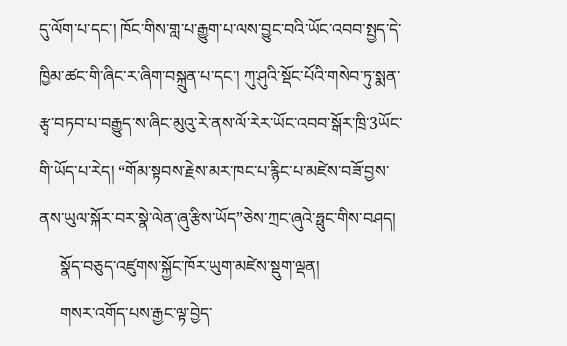དུ་ལོག་པ་དང་། ཁོང་གིས་གླ་པ་རྒྱུག་པ་ལས་བྱུང་བའི་ཡོང་འབབ་སྤྱད་དེ་ཁྱིམ་ཚང་གི་ཞིང་ར་ཞིག་བསྐྲུན་པ་དང་། ཀུ་ཤུའི་སྡོང་པོའི་གསེབ་ཏུ་སྨན་རྩྭ་བཏབ་པ་བརྒྱུད་ས་ཞིང་མུའུ་རེ་ནས་ལོ་རེར་ཡོང་འབབ་སྒོར་ཁྲི་3ཡོང་གི་ཡོད་པ་རེད། “གོམ་སྟབས་རྗེས་མར་ཁང་པ་རྙིང་པ་མཛེས་བཟོ་བྱས་ནས་ཡུལ་སྐོར་བར་སྣེ་ལེན་ཞུ་རྩིས་ཡོད”ཅེས་ཀྲང་ཞུའེ་ཧྥུང་གིས་བཤད།
     སྣོད་བཅུད་འཛུགས་སྐྱོང་ཁོར་ཡུག་མཛེས་སྡུག་ལྡན།
     གསར་འགོད་པས་རྒྱང་ལྟ་བྱེད་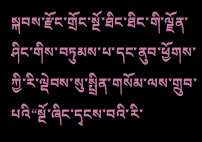སྐབས་རྫོང་གྲོང་སྔོ་ཐིང་ཐིང་གི་ལྗོན་ཤིང་གིས་བཏུམས་པ་དང་ནུབ་ཕྱོགས་ཀྱི་རི་ལྡེབས་སུ་སྤྲིན་གསོམ་ལས་གྲུབ་པའི“སྔོ་ཞིང་དྭངས་བའི་རི་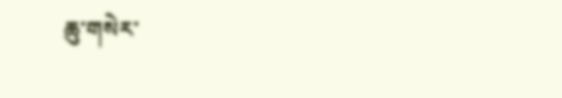ཆུ་གསེར་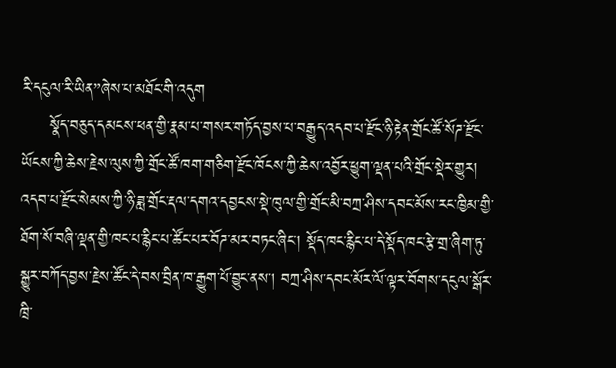རི་དངུལ་རི་ཡིན”ཞེས་པ་མཐོང་གི་འདུག
     སྣོད་བཅུད་དམངས་ཕན་གྱི་རྣམ་པ་གསར་གཏོད་བྱས་པ་བརྒྱུད་འདབ་པ་རྫོང་ཉི་རྟེན་གྲོང་ཚོ་སོཌ་རྫོང་ཡོངས་ཀྱི་ཆེས་རྗེས་ལུས་ཀྱི་གྲོང་ཚོ་ཁག་གཅིག་རྫོང་ཁོངས་ཀྱི་ཆེས་འབྱོར་ཕྱུག་ལྡན་པའི་གྲོང་སྡེར་གྱུར། འདབ་པ་རྫོང་སེམས་ཀྱི་ཉི་ཟླ་གྲོང་རྡལ་དགའ་དབྱངས་སྡེ་ཁུལ་གྱི་གྲོང་མི་བཀྲ་ཤིས་དབང་མོས་རང་ཁྱིམ་གྱི་ཐོག་སོ་བཞི་ལྡན་གྱི་ཁང་པ་རྙིང་པ་ཚོང་པར་བོཌ་མར་བཏང་ཞིང་། སྡོད་ཁང་རྙིང་པ་དེ་སྡོད་ཁང་རྩེ་གྲ་ཞིག་ཏུ་སྒྱུར་བཀོད་བྱས་རྗེས་ཚོང་དེ་བས་བྲིན་ཁ་རྒྱུག་པོ་བྱུང་ནས་། བཀྲ་ཤིས་དབང་མོར་ལོ་ལྟར་བོགས་དངུལ་སྒོར་ཁྲི་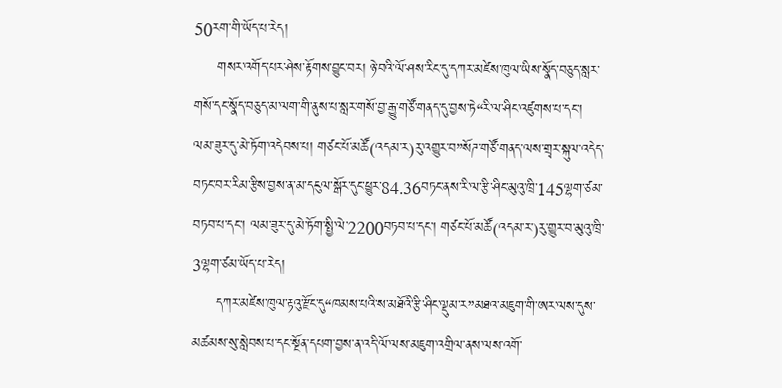50རག་གི་ཡོད་པ་རེད།
     གསར་འགོད་པར་ཤེས་རྟོགས་བྱུང་བར། ཉེ་བའི་ལོ་ཤས་རིང་དུ་དཀར་མཛེས་ཁུལ་ཡིས་སྣོད་བཅུད་སླར་གསོ་དང་སྣོད་བཅུད་མ་ལག་གི་ནུས་པ་སླར་གསོ་བྱ་རྒྱུ་གཙོ་གནད་དུ་བྱས་ཏེ“རི་ལ་ཤིང་འཛུགས་པ་དང་། ལམ་ཟུར་དུ་མེ་ཏོག་འདེབས་པ། གཙང་པོ་མཚོ(འདམ་ར)རུ་འགྱུར་བ”སོཌ་གཙོ་གནད་ལས་གྲྭར་སྐུལ་འདེད་བཏང་བར་རིམ་རྩིས་བྱས་ན་མ་དངུལ་སྒོར་དུང་ཕྱུར་84.36བཏང་ནས་རི་ལ་རྩི་ཤིང་མུའུ་ཁྲི་145ལྷག་ཙམ་བཏབ་པ་དང་། ལམ་ཟུར་དུ་མེ་ཏོག་སྤྱི་ལེ་2200བཏབ་པ་དང་། གཙང་པོ་མཚོ(འདམ་ར་)རུ་གྱུར་བ་མུའུ་ཁྲི་3ལྷག་ཙམ་ཡོད་པ་རེད།
     དཀར་མཛེས་ཁུལ་རྟའུ་རྫོང་དུ“ཁམས་པའི་ས་མཐོའི་རྩི་ཤིང་ལྡུམ་ར”མཐའ་མཇུག་གི་ཨར་ལས་དུས་མཚམས་སུ་སླེབས་པ་དང་སྔོན་དཔག་བྱས་ན་འདི་ལོ་ལས་མཇུག་འགྲིལ་ནས་ལས་འགོ་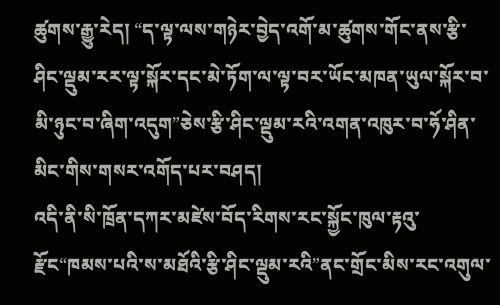ཚུགས་རྒྱུ་རེད། “ད་ལྟ་ལས་གཉེར་བྱེད་འགོ་མ་ཚུགས་གོང་ནས་རྩི་ཤིང་ལྡུམ་རར་ལྟ་སྐོར་དང་མེ་ཏོག་ལ་ལྟ་བར་ཡོང་མཁན་ཡུལ་སྐོར་བ་མི་ཉུང་བ་ཞིག་འདུག”ཅེས་རྩི་ཤིང་ལྡུམ་རའི་འགན་འཁུར་བ་ཧོ་ཤིན་མིང་གིས་གསར་འགོད་པར་བཤད།
འདི་ནི་སི་ཁྲོན་དཀར་མཛེས་བོད་རིགས་རང་སྐྱོང་ཁུལ་རྟའུ་རྫོང“ཁམས་པའི་ས་མཐོའི་རྩི་ཤིང་ལྡུམ་རའི”ནང་གྲོང་མིས་རང་འགུལ་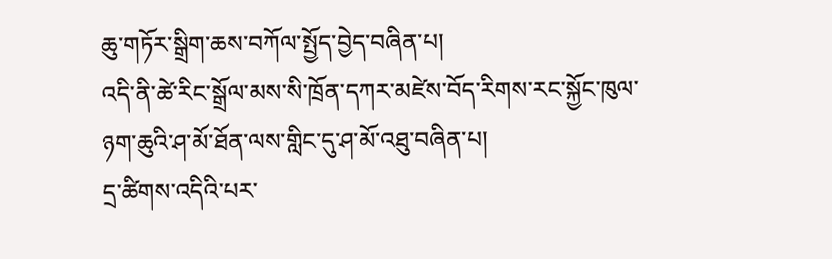ཆུ་གཏོར་སྒྲིག་ཆས་བཀོལ་སྤྱོད་བྱེད་བཞིན་པ།
འདི་ནི་ཚེ་རིང་སྒྲོལ་མས་སི་ཁྲོན་དཀར་མཛེས་བོད་རིགས་རང་སྐྱོང་ཁུལ་ཉག་ཆུའི་ཤ་མོ་ཐོན་ལས་གླིང་དུ་ཤ་མོ་འཐུ་བཞིན་པ།
དྲ་ཚིགས་འདིའི་པར་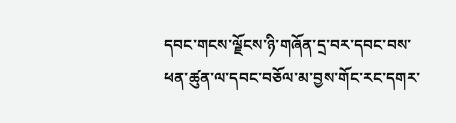དབང་གངས་ལྗོངས་ཉི་གཞོན་དྲ་བར་དབང་བས་ཕན་ཚུན་ལ་དབང་བཅོལ་མ་བྱས་གོང་རང་དགར་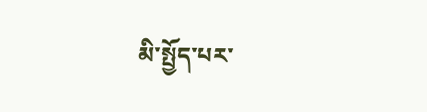མི་སྤྱོད་པར་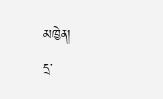མཁྱེན།
དྲ་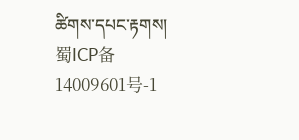ཚིགས་དཔང་རྟགས། 蜀ICP备14009601号-1